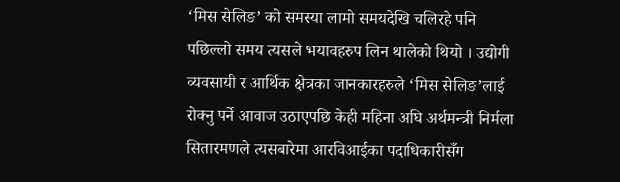‘मिस सेलिङ’ को समस्या लामो समयदेखि चलिरहे पनि पछिल्लो समय त्यसले भयावहरुप लिन थालेको थियो । उद्योगी व्यवसायी र आर्थिक क्षेत्रका जानकारहरुले ‘मिस सेलिङ’लाई रोक्नु पर्ने आवाज उठाएपछि केही महिना अघि अर्थमन्त्री निर्मला सितारमणले त्यसबारेमा आरविआईका पदाधिकारीसँग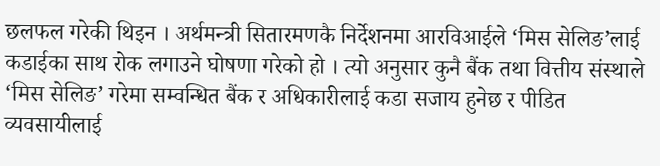छलफल गरेकी थिइन । अर्थमन्त्री सितारमणकै निर्देशनमा आरविआईले ‘मिस सेलिङ’लाई कडाईका साथ रोक लगाउने घोषणा गरेको हो । त्यो अनुसार कुनै बैंक तथा वित्तीय संस्थाले ‘मिस सेलिङ’ गरेमा सम्वन्धित बैंक र अधिकारीलाई कडा सजाय हुनेछ र पीडित व्यवसायीलाई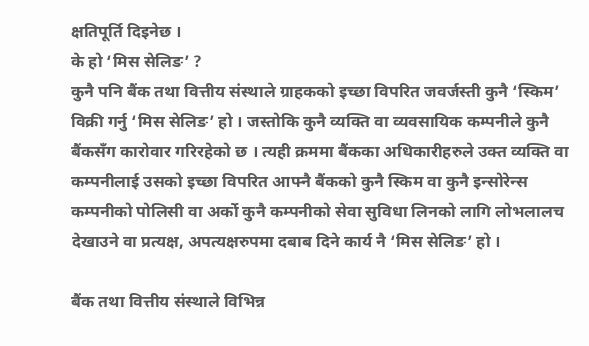क्षतिपूर्ति दिइनेछ ।
के हो ‘मिस सेलिङ’ ?
कुनै पनि बैंक तथा वित्तीय संस्थाले ग्राहकको इच्छा विपरित जवर्जस्ती कुनै ‘स्किम’ विक्री गर्नु ‘मिस सेलिङ’ हो । जस्तोकि कुनै व्यक्ति वा व्यवसायिक कम्पनीले कुनै बैंकसँग कारोवार गरिरहेको छ । त्यही क्रममा बैंकका अधिकारीहरुले उक्त व्यक्ति वा कम्पनीलाई उसको इच्छा विपरित आफ्नै बैंकको कुनै स्किम वा कुनै इन्सोरेन्स कम्पनीको पोलिसी वा अर्को कुनै कम्पनीको सेवा सुविधा लिनको लागि लोभलालच देखाउने वा प्रत्यक्ष, अपत्यक्षरुपमा दबाब दिने कार्य नै ‘मिस सेलिङ’ हो ।

बैंक तथा वित्तीय संस्थाले विभिन्न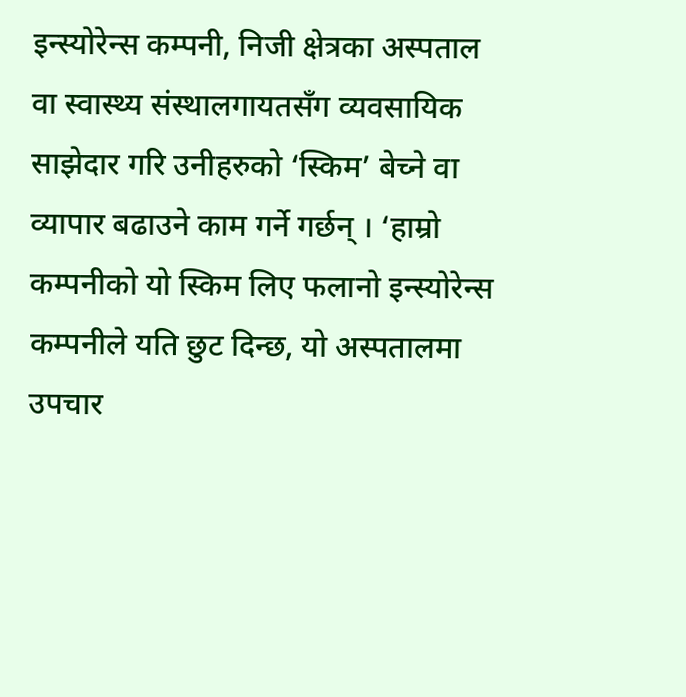इन्स्योरेन्स कम्पनी, निजी क्षेत्रका अस्पताल वा स्वास्थ्य संस्थालगायतसँग व्यवसायिक साझेदार गरि उनीहरुको ‘स्किम’ बेच्ने वा व्यापार बढाउने काम गर्ने गर्छन् । ‘हाम्रो कम्पनीको यो स्किम लिए फलानो इन्स्योरेन्स कम्पनीले यति छुट दिन्छ, यो अस्पतालमा उपचार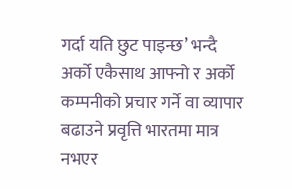गर्दा यति छुट पाइन्छ’ भन्दै अर्को एकैसाथ आफ्नो र अर्को कम्पनीको प्रचार गर्ने वा व्यापार बढाउने प्रवृत्ति भारतमा मात्र नभएर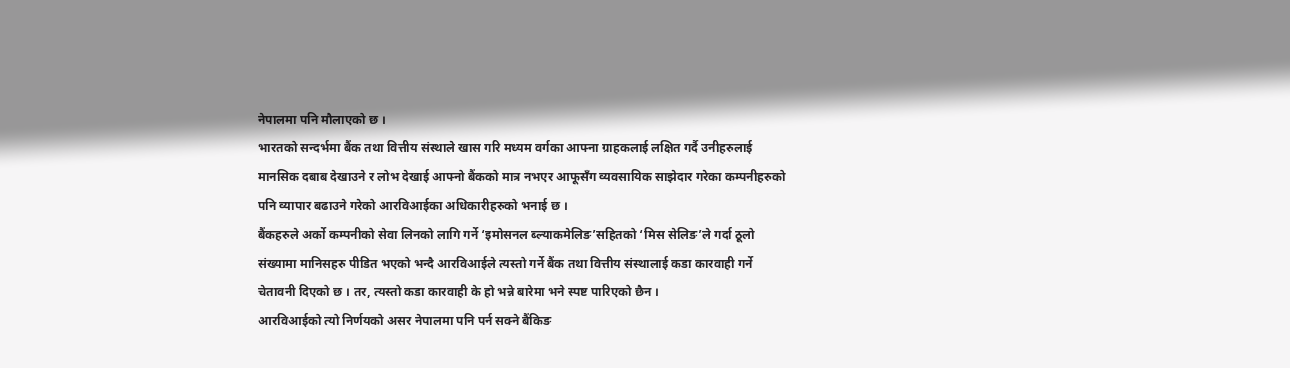नेपालमा पनि मौलाएको छ ।
भारतको सन्दर्भमा बैंक तथा वित्तीय संस्थाले खास गरि मध्यम वर्गका आफ्ना ग्राहकलाई लक्षित गर्दै उनीहरुलाई मानसिक दबाब देखाउने र लोभ देखाई आफ्नो बैंकको मात्र नभएर आफूसँग व्यवसायिक साझेदार गरेका कम्पनीहरुको पनि व्यापार बढाउने गरेको आरविआईका अधिकारीहरुको भनाई छ ।
बैंकहरुले अर्को कम्पनीको सेवा लिनको लागि गर्ने ‘इमोसनल ब्ल्याकमेलिङ’सहितको ‘मिस सेलिङ’ले गर्दा ठूलो संख्यामा मानिसहरु पीडित भएको भन्दै आरविआईले त्यस्तो गर्ने बैंक तथा वित्तीय संस्थालाई कडा कारवाही गर्ने चेतावनी दिएको छ । तर, त्यस्तो कडा कारवाही के हो भन्ने बारेमा भने स्पष्ट पारिएको छैन ।
आरविआईको त्यो निर्णयको असर नेपालमा पनि पर्न सक्ने बैंकिङ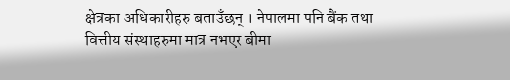क्षेत्रका अधिकारीहरु बताउँछन् । नेपालमा पनि बैंक तथा वित्तीय संस्थाहरुमा मात्र नभएर बीमा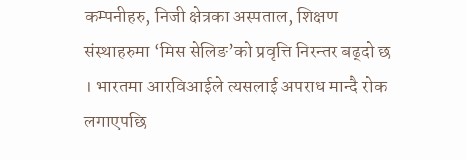कम्पनीहरु, निजी क्षेत्रका अस्पताल, शिक्षण संस्थाहरुमा ‘मिस सेलिङ’को प्रवृत्ति निरन्तर बढ्दो छ । भारतमा आरविआईले त्यसलाई अपराध मान्दै रोक लगाएपछि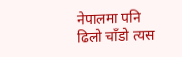नेपालमा पनि ढिलो चाँडो त्यस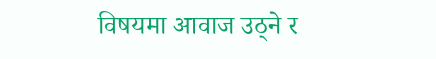विषयमा आवाज उठ्ने र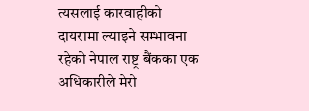त्यसलाई कारवाहीको दायरामा ल्याइने सम्भावना रहेको नेपाल राष्ट्र बैंकका एक अधिकारीले मेरो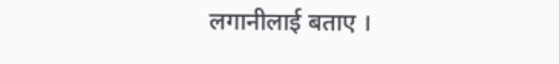लगानीलाई बताए ।